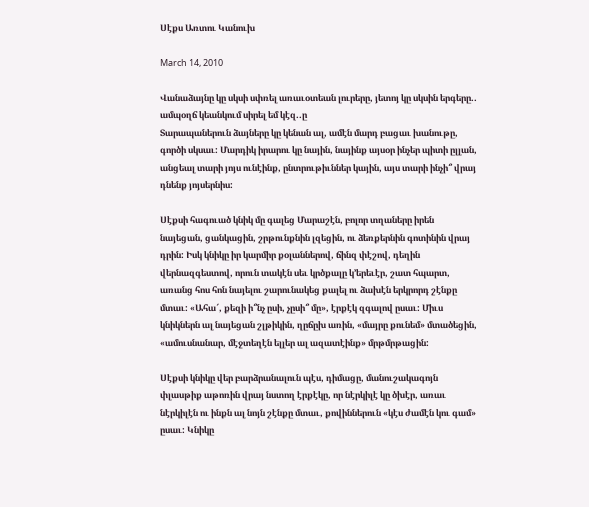Սէքս Առտու Կանուխ

March 14, 2010

Վանաձայնը կը սկսի սփռել առաւօտեան լուրերը, յետոյ կը սկսին երգերը.. ամպօղճ կեանկում սիրել եմ կէզ..ը
Տարապաներուն ձայները կը կենան ալ, ամէն մարդ բացաւ խանութը, գործի սկսաւ: Մարդիկ իրարու կը նային, նայինք այսօր ինչեր պիտի ըլլան, անցեալ տարի յոյս ունէինք, ընտրութիւններ կային, այս տարի ինչի՞ վրայ դնենք յոյսերնիս:

Սէքսի հագուած կնիկ մը գալեց Մարաշէն, բոլոր տղաները իրեն նայեցան, ցանկացին, շրթունքնին լզեցին, ու ձեռքերնին գոտինին վրայ դրին: Իսկ կնիկը իր կարմիր քօլաններով, ճինզ փէշով, դեղին վերնազգեստով, որուն տակէն սեւ կրծքալը կ’երեւէր, շատ հպարտ, առանց հոս հոն նայելու շարունակեց քալել ու ձախէն երկրորդ շէնքը մտաւ: «Ահա՜, քեզի ի՞նչ ըսի, չըսի՞ մը», էրքէկ զգալով ըսաւ: Միւս կնիկներն ալ նայեցան շլթիկին, ղըճըխ առին, «մայրը քունեմ» մտածեցին, «ամուսնանար, մէջտեղէն ելլեր ալ ազատէինք» մրթմրթացին:

Սէքսի կնիկը վեր բարձրանալուն պէս, դիմացը, մանուշակագոյն փլասթիք աթոռին վրայ նստող էրքէկը, որ նէրկիլէ կը ծխէր, առաւ նէրկիլէն ու ինքն ալ նոյն շէնքը մտաւ, քովիններուն «կէս ժամէն կու գամ» ըսաւ: Կնիկը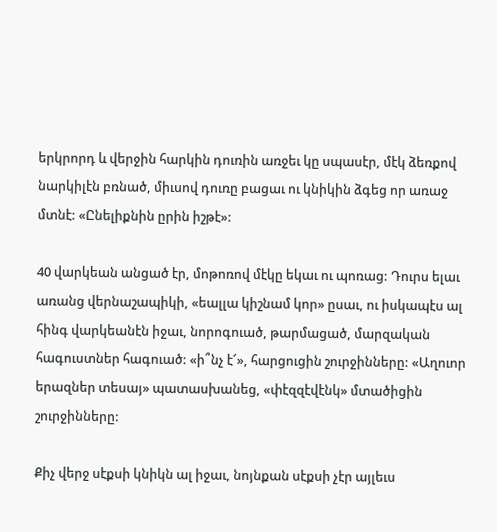երկրորդ և վերջին հարկին դուռին առջեւ կը սպասէր, մէկ ձեռքով նարկիլէն բռնած, միւսով դուռը բացաւ ու կնիկին ձգեց որ առաջ մտնէ: «Ընելիքնին ըրին իշթէ»:

40 վարկեան անցած էր, մոթոռով մէկը եկաւ ու պոռաց: Դուրս ելաւ առանց վերնաշապիկի, «եալլա կիշնամ կոր» ըսաւ, ու իսկապէս ալ հինգ վարկեանէն իջաւ, նորոգուած, թարմացած, մարզական հագուստներ հագուած: «ի՞նչ է՜», հարցուցին շուրջինները: «Աղուոր երազներ տեսայ» պատասխանեց, «փէզզէվէնկ» մտածիցին շուրջինները:

Քիչ վերջ սէքսի կնիկն ալ իջաւ, նոյնքան սէքսի չէր այլեւս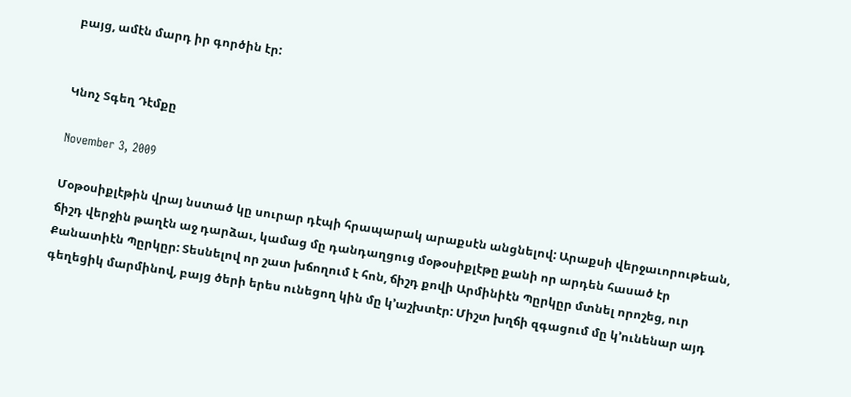բայց, ամէն մարդ իր գործին էր:


Կնոչ Տգեղ Դէմքը

November 3, 2009

Մօթօսիքլէթին վրայ նստած կը սուրար դէպի հրապարակ արաքսէն անցնելով: Արաքսի վերջաւորութեան, ճիշդ վերջին թաղէն աջ դարձաւ, կամաց մը դանդաղցուց մօթօսիքլէթը քանի որ արդեն հասած էր Քանատիէն Պըրկըր: Տեսնելով որ շատ խճողում է հոն, ճիշդ քովի Արմինիէն Պըրկըր մտնել որոշեց, ուր գեղեցիկ մարմինով, բայց ծերի երես ունեցող կին մը կ’աշխտէր: Միշտ խղճի զգացում մը կ’ունենար այդ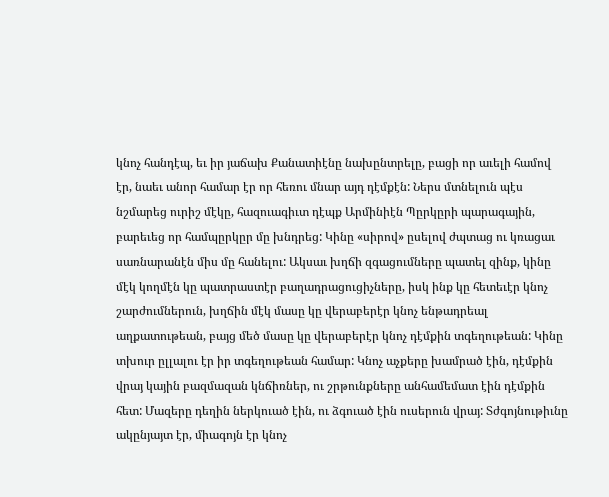կնոչ հանդէպ, եւ իր յաճախ Քանատիէնը նախընտրելը, բացի որ աւելի համով էր, նաեւ անոր համար էր որ հեռու մնար այդ դէմքէն: Ներս մտնելուն պէս նշմարեց ուրիշ մէկը, հազուագիւտ դէպք Արմինիէն Պըրկըրի պարագային, բարեւեց որ համպըրկըր մը խնդրեց: Կինը «սիրով» ըսելով ժպտաց ու կռացաւ սառնարանէն միս մը հանելու: Ակսաւ խղճի զգացումները պատել զինք, կինը մէկ կողմէն կը պատրաստէր բաղադրացուցիչները, իսկ ինք կը հետեւէր կնոչ շարժումներուն, խղճին մէկ մասը կը վերաբերէր կնոչ ենթադրեալ աղքատութեան, բայց մեծ մասը կը վերաբերէր կնոչ դէմքին տգեղութեան: Կինը տխուր ըլլալու էր իր տգեղութեան համար: Կնոչ աչքերը խամրած էին, դէմքին վրայ կային բազմազան կնճիռներ, ու շրթունքները անհամեմատ էին դէմքին հետ: Մազերը դեղին ներկուած էին, ու ձգուած էին ուսերուն վրայ: Տժգոյնութիւնը ակընյայտ էր, միագոյն էր կնոչ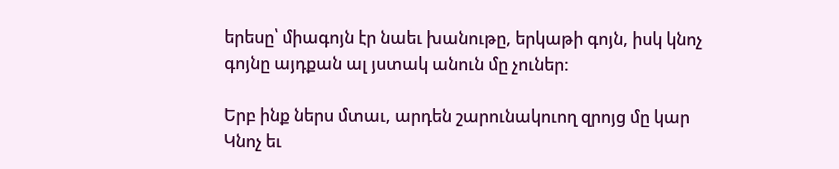երեսը՝ միագոյն էր նաեւ խանութը, երկաթի գոյն, իսկ կնոչ գոյնը այդքան ալ յստակ անուն մը չուներ:

Երբ ինք ներս մտաւ, արդեն շարունակուող զրոյց մը կար Կնոչ եւ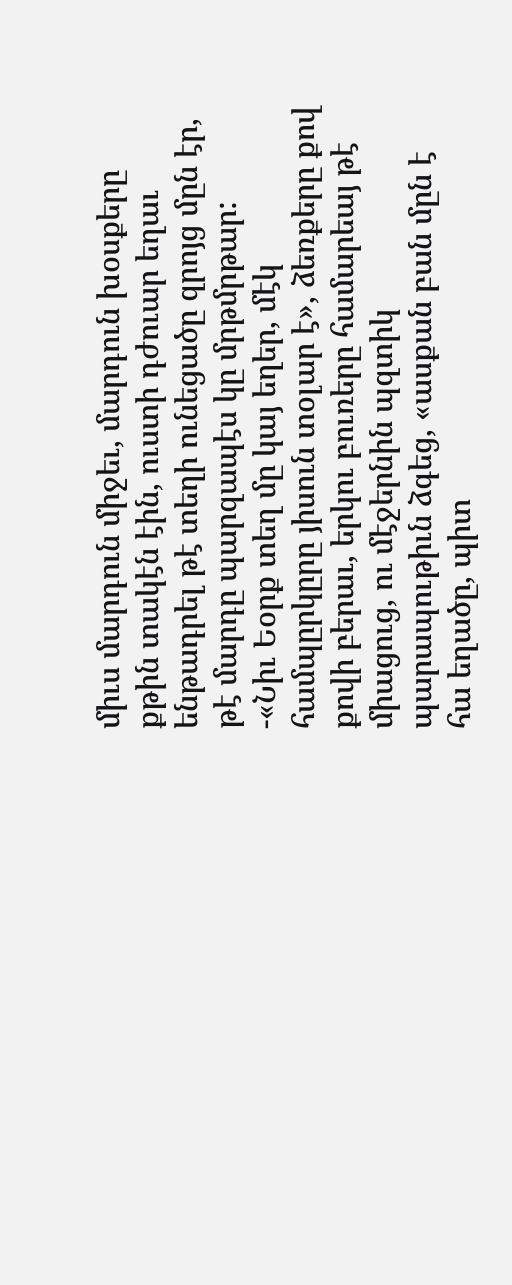միւս մարդուն միջեւ, մարդուն խօսքերը քթին տակէն էին, ուստի դժուար եղաւ ենթադրել թէ տեղի ունեցածը զրոյց մըն էր, թէ մարդը պարզապէս կը մրթմրթար:
-«Նիւ Եօրք տեղ մը կայ եղեր, մէկ համպըրկըրը յիսուն տօլար է», ձեռքերը քով քովի բերաւ, երկու բուռերը համարեայ թէ միացուց, ու մէջերնին պզտիկ պարապութիւն ձգեց, «ասքան բան մըն է հա եղածը, պիտ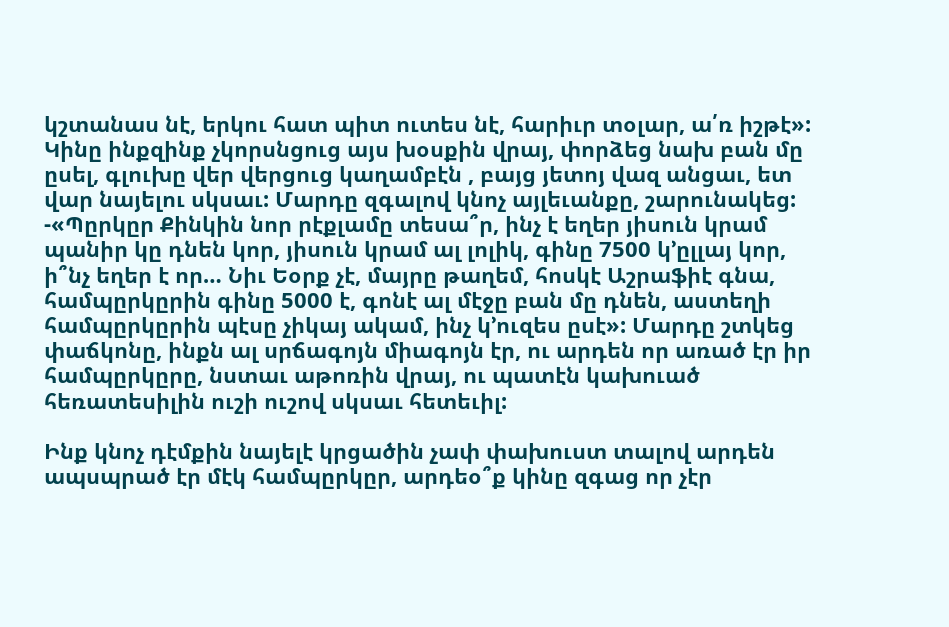կշտանաս նէ, երկու հատ պիտ ուտես նէ, հարիւր տօլար, ա՛ռ իշթէ»:
Կինը ինքզինք չկորսնցուց այս խօսքին վրայ, փորձեց նախ բան մը ըսել, գլուխը վեր վերցուց կաղամբէն , բայց յետոյ վազ անցաւ, ետ վար նայելու սկսաւ: Մարդը զգալով կնոչ այլեւանքը, շարունակեց:
-«Պըրկըր Քինկին նոր րէքլամը տեսա՞ր, ինչ է եղեր յիսուն կրամ պանիր կը դնեն կոր, յիսուն կրամ ալ լոլիկ, գինը 7500 կ’ըլլայ կոր, ի՞նչ եղեր է որ… Նիւ Եօրք չէ, մայրը թաղեմ, հոսկէ Աշրաֆիէ գնա, համպըրկըրին գինը 5000 է, գոնէ ալ մէջը բան մը դնեն, աստեղի համպըրկըրին պէսը չիկայ ակամ, ինչ կ’ուզես ըսէ»: Մարդը շտկեց փաճկոնը, ինքն ալ սրճագոյն միագոյն էր, ու արդեն որ առած էր իր համպըրկըրը, նստաւ աթոռին վրայ, ու պատէն կախուած հեռատեսիլին ուշի ուշով սկսաւ հետեւիլ:

Ինք կնոչ դէմքին նայելէ կրցածին չափ փախուստ տալով արդեն ապսպրած էր մէկ համպըրկըր, արդեօ՞ք կինը զգաց որ չէր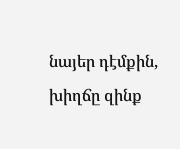նայեր դէմքին, խիղճը զինք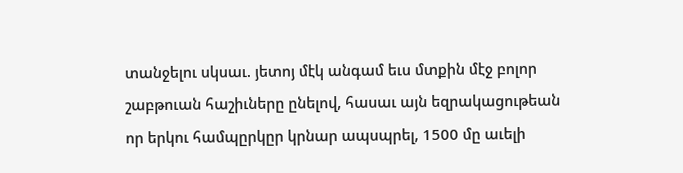տանջելու սկսաւ. յետոյ մէկ անգամ եւս մտքին մէջ բոլոր շաբթուան հաշիւները ընելով, հասաւ այն եզրակացութեան որ երկու համպըրկըր կրնար ապսպրել, 1500 մը աւելի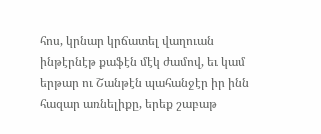հոս, կրնար կրճատել վաղուան ինթէրնէթ քաֆէն մէկ ժամով, եւ կամ երթար ու Շանթէն պահանջէր իր ինն հազար առնելիքը, երեք շաբաթ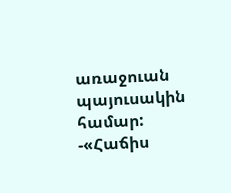առաջուան պայուսակին համար:
-«Հաճիս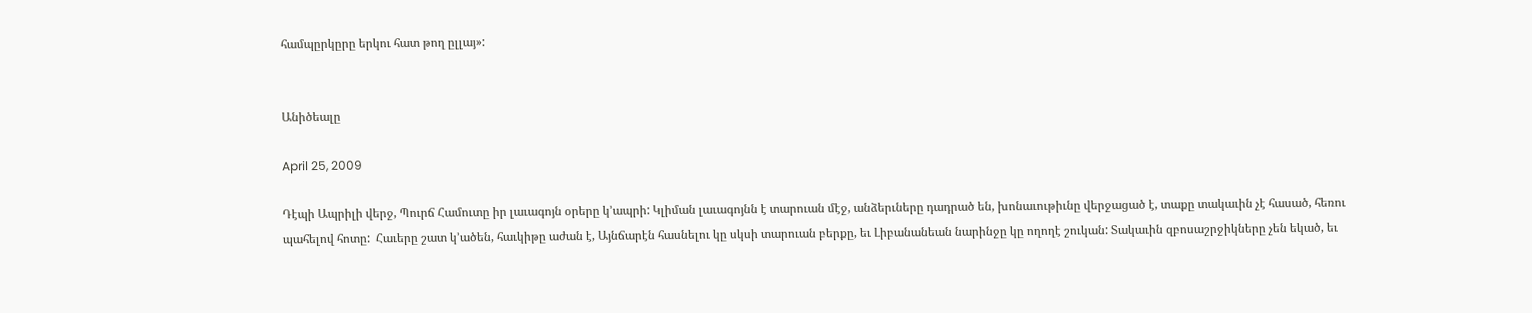համպըրկըրը երկու հատ թող ըլլայ»:


Անիծեալը

April 25, 2009

Դէպի Ապրիլի վերջ, Պուրճ Համուտը իր լաւագոյն օրերը կ’ապրի: Կլիման լաւագոյնն է տարուան մէջ, անձերւները դադրած են, խոնաւութիւնը վերջացած է, տաքը տակաւին չէ հասած, հեռու պահելով հոտը:  Հաւերը շատ կ’ածեն, հաւկիթը աժան է, Այնճարէն հասնելու կը սկսի տարուան բերքը, եւ Լիբանանեան նարինջը կը ողողէ շուկան: Տակաւին զբոսաշրջիկները չեն եկած, եւ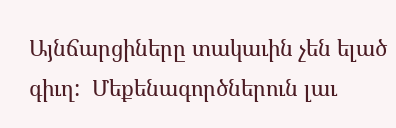Այնճարցիները տակաւին չեն ելած գիւղ:  Մեքենագործներուն լաւ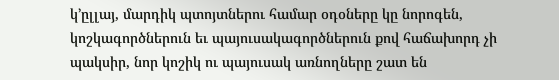կ’ըլլայ, մարդիկ պտոյտներու համար օդօները կը նորոգեն, կոշկագործներուն եւ պայուսակագործներուն քով հաճախորդ չի պակսիր, նոր կոշիկ ու պայուսակ առնողները շատ են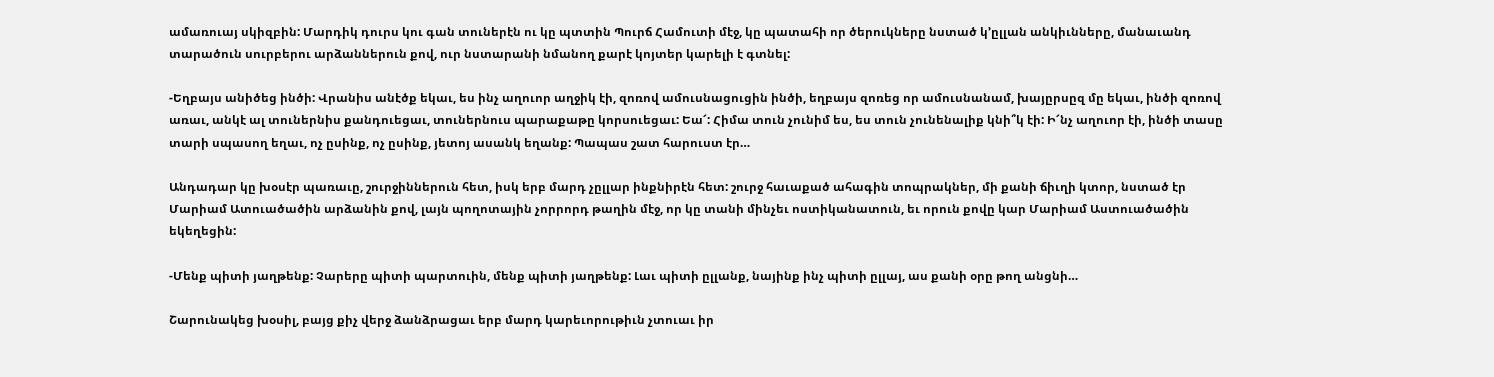ամառուայ սկիզբին: Մարդիկ դուրս կու գան տուներէն ու կը պտտին Պուրճ Համուտի մէջ, կը պատահի որ ծերուկները նստած կ’ըլլան անկիւնները, մանաւանդ տարածուն սուրբերու արձաններուն քով, ուր նստարանի նմանող քարէ կոյտեր կարելի է գտնել:

-Եղբայս անիծեց ինծի: Վրանիս անէծք եկաւ, ես ինչ աղուոր աղջիկ էի, զոռով ամուսնացուցին ինծի, եղբայս զոռեց որ ամուսնանամ, խայըրսըզ մը եկաւ, ինծի զոռով առաւ, անկէ ալ տուներնիս քանդուեցաւ, տուներնուս պարաքաթը կորսուեցաւ: Եա՜: Հիմա տուն չունիմ ես, ես տուն չունենալիք կնի՞կ էի: Ի՜նչ աղուոր էի, ինծի տասը տարի սպասող եղաւ, ոչ ըսինք, ոչ ըսինք, յետոյ ասանկ եղանք: Պապաս շատ հարուստ էր…

Անդադար կը խօսէր պառաւը, շուրջիններուն հետ, իսկ երբ մարդ չըլլար ինքնիրէն հետ: շուրջ հաւաքած ահագին տոպրակներ, մի քանի ճիւղի կտոր, նստած էր Մարիամ Ատուածածին արձանին քով, լայն պողոտային չորրորդ թաղին մէջ, որ կը տանի մինչեւ ոստիկանատուն, եւ որուն քովը կար Մարիամ Աստուածածին եկեղեցին:

-Մենք պիտի յաղթենք: Չարերը պիտի պարտուին, մենք պիտի յաղթենք: Լաւ պիտի ըլլանք, նայինք ինչ պիտի ըլլայ, աս քանի օրը թող անցնի…

Շարունակեց խօսիլ, բայց քիչ վերջ ձանձրացաւ երբ մարդ կարեւորութիւն չտուաւ իր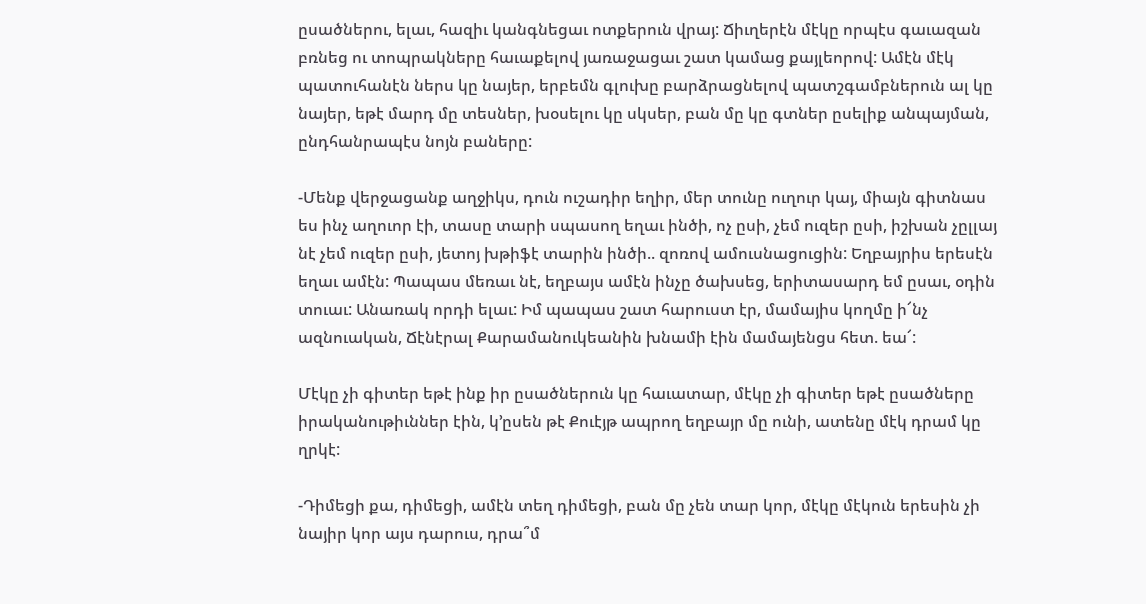ըսածներու, ելաւ, հազիւ կանգնեցաւ ոտքերուն վրայ: Ճիւղերէն մէկը որպէս գաւազան բռնեց ու տոպրակները հաւաքելով յառաջացաւ շատ կամաց քայլեորով: Ամէն մէկ պատուհանէն ներս կը նայեր, երբեմն գլուխը բարձրացնելով պատշգամբներուն ալ կը նայեր, եթէ մարդ մը տեսներ, խօսելու կը սկսեր, բան մը կը գտներ ըսելիք անպայման, ընդհանրապէս նոյն բաները:

-Մենք վերջացանք աղջիկս, դուն ուշադիր եղիր, մեր տունը ուղուր կայ, միայն գիտնաս ես ինչ աղուոր էի, տասը տարի սպասող եղաւ ինծի, ոչ ըսի, չեմ ուզեր ըսի, իշխան չըլլայ նէ չեմ ուզեր ըսի, յետոյ խթիֆէ տարին ինծի.. զոռով ամուսնացուցին: Եղբայրիս երեսէն եղաւ ամէն: Պապաս մեռաւ նէ, եղբայս ամէն ինչը ծախսեց, երիտասարդ եմ ըսաւ, օդին տուաւ: Անառակ որդի ելաւ: Իմ պապաս շատ հարուստ էր, մամայիս կողմը ի՜նչ ազնուական, Ճէնէրալ Քարամանուկեանին խնամի էին մամայենցս հետ. եա՜:

Մէկը չի գիտեր եթէ ինք իր ըսածներուն կը հաւատար, մէկը չի գիտեր եթէ ըսածները իրականութիւններ էին, կ’ըսեն թէ Քուէյթ ապրող եղբայր մը ունի, ատենը մէկ դրամ կը ղրկէ:

-Դիմեցի քա, դիմեցի, ամէն տեղ դիմեցի, բան մը չեն տար կոր, մէկը մէկուն երեսին չի նայիր կոր այս դարուս, դրա՞մ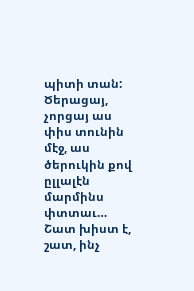պիտի տան: Ծերացայ, չորցայ աս փիս տունին մէջ, աս ծերուկին քով ըլլալէն մարմինս փտտաւ… Շատ խիստ է, շատ, ինչ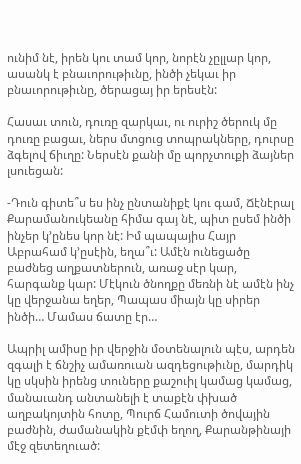ունիմ նէ, իրեն կու տամ կոր, նորէն չըլլար կոր, ասանկ է բնաւորութիւնը, ինծի չեկաւ իր բնաւորութիւնը, ծերացայ իր երեսէն:

Հասաւ տուն, դուռը զարկաւ, ու ուրիշ ծերուկ մը դուռը բացաւ, ներս մտցուց տոպրակները, դուրսը ձգելով ճիւղը: Ներսէն քանի մը պորչտուքի ձայներ լսուեցան:

-Դուն գիտե՞ս ես ինչ ընտանիքէ կու գամ, Ճէնէրալ Քարամանուկեանը հիմա գայ նէ, պիտ ըսեմ ինծի ինչեր կ’ընես կոր նէ: Իմ պապայիս Հայր Աբրահամ կ’ըսէին, եղա՞ւ: Ամէն ունեցածը բաժնեց աղքատներուն, առաջ սէր կար, հարգանք կար: Մէկուն ծնողքը մեռնի նէ ամէն ինչ կը վերջանա եղեր, Պապաս միայն կը սիրեր ինծի… Մամաս ճատը էր…

Ապրիլ ամիսը իր վերջին մօտենալուն պէս, արդեն զգալի է ճնշիչ ամառուան ազդեցութիւնը, մարդիկ կը սկսին իրենց տուները քաշուիլ կամաց կամաց, մանաւանդ անտանելի է տաքէն փխած աղբակոյտին հոտը, Պուրճ Համուտի ծովային բաժնին, ժամանակին քէմփ եղող, Քարանթինայի մէջ զետեղուած: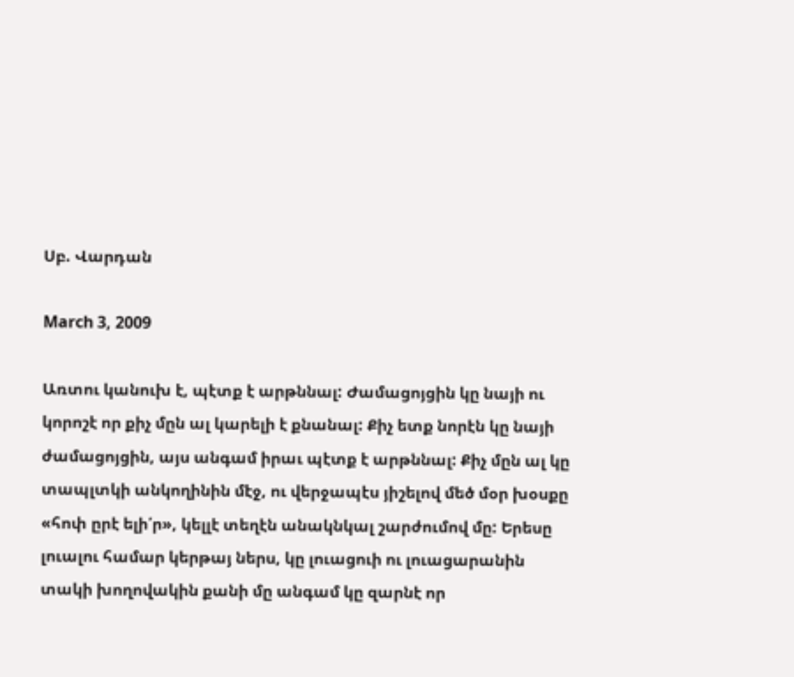Սբ. Վարդան

March 3, 2009

Առտու կանուխ է, պէտք է արթննալ: Ժամացոյցին կը նայի ու կորոշէ որ քիչ մըն ալ կարելի է քնանալ: Քիչ ետք նորէն կը նայի ժամացոյցին, այս անգամ իրաւ պէտք է արթննալ: Քիչ մըն ալ կը տապլտկի անկողինին մէջ, ու վերջապէս յիշելով մեծ մօր խօսքը «հոփ ըրէ ելի՛ր», կելլէ տեղէն անակնկալ շարժումով մը: Երեսը լուալու համար կերթայ ներս, կը լուացուի ու լուացարանին տակի խողովակին քանի մը անգամ կը զարնէ որ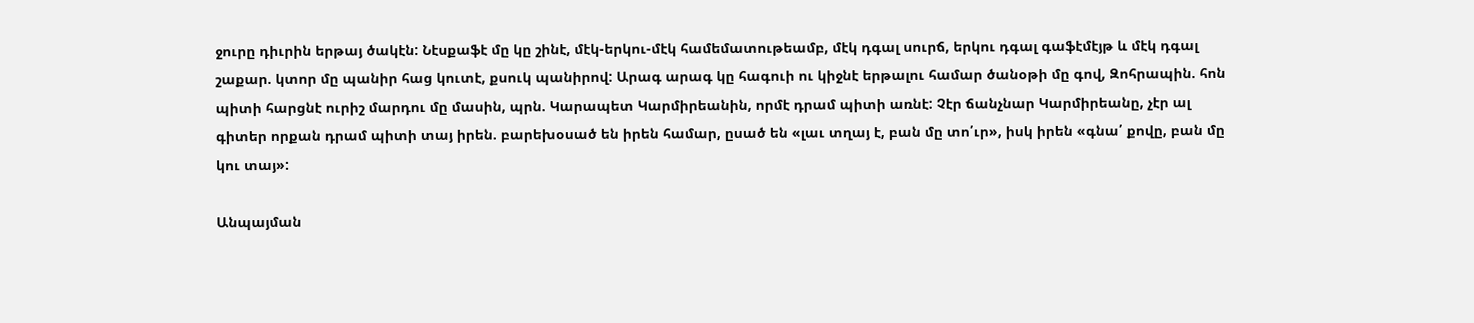ջուրը դիւրին երթայ ծակէն: Նէսքաֆէ մը կը շինէ, մէկ-երկու-մէկ համեմատութեամբ, մէկ դգալ սուրճ, երկու դգալ գաֆէմէյթ և մէկ դգալ շաքար. կտոր մը պանիր հաց կուտէ, քսուկ պանիրով: Արագ արագ կը հագուի ու կիջնէ երթալու համար ծանօթի մը գով, Զոհրապին. հոն պիտի հարցնէ ուրիշ մարդու մը մասին, պրն. Կարապետ Կարմիրեանին, որմէ դրամ պիտի առնէ: Չէր ճանչնար Կարմիրեանը, չէր ալ գիտեր որքան դրամ պիտի տայ իրեն. բարեխօսած են իրեն համար, ըսած են «լաւ տղայ է, բան մը տո՛ւր», իսկ իրեն «գնա՛ քովը, բան մը կու տայ»:

Անպայման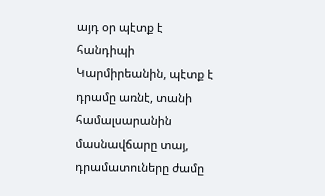այդ օր պէտք է հանդիպի Կարմիրեանին, պէտք է դրամը առնէ, տանի համալսարանին մասնավճարը տայ, դրամատուները ժամը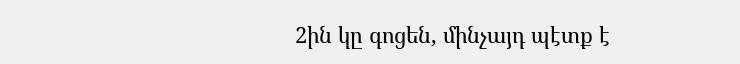2ին կը գոցեն, մինչայդ պէտք է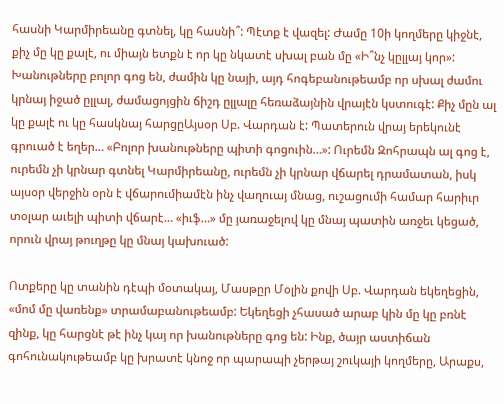հասնի Կարմիրեանը գտնել, կը հասնի՞: Պէտք է վազել: Ժամը 10ի կողմերը կիջնէ, քիչ մը կը քալէ, ու միայն ետքն է որ կը նկատէ սխալ բան մը «Ի՞նչ կըլլայ կոր»: Խանութները բոլոր գոց են, ժամին կը նայի, այդ հոգեբանութեամբ որ սխալ ժամու կրնայ իջած ըլլալ, ժամացոյցին ճիշդ ըլլալը հեռաձայնին վրայէն կստուգէ: Քիչ մըն ալ կը քալէ ու կը հասկնայ հարցըԱյսօր Սբ. Վարդան է: Պատերուն վրայ երեկունէ գրուած է եղեր… «Բոլոր խանութները պիտի գոցուին…»: Ուրեմն Զոհրապն ալ գոց է, ուրեմն չի կրնար գտնել Կարմիրեանը, ուրեմն չի կրնար վճարել դրամատան, իսկ այսօր վերջին օրն է վճարումիամէն ինչ վաղուայ մնաց, ուշացումի համար հարիւր տօլար աւելի պիտի վճարէ… «իւֆ…» մը յառաջելով կը մնայ պատին առջեւ կեցած, որուն վրայ թուղթը կը մնայ կախուած:

Ոտքերը կը տանին դէպի մօտակայ, Մասթըր Մօլին քովի Սբ. Վարդան եկեղեցին, «մոմ մը վառենք» տրամաբանութեամբ: Եկեղեցի չհասած արաբ կին մը կը բռնէ զինք, կը հարցնէ թէ ինչ կայ որ խանութները գոց են: Ինք, ծայր աստիճան գոհունակութեամբ կը խրատէ կնոջ որ պարապի չերթայ շուկայի կողմերը, Արաքս,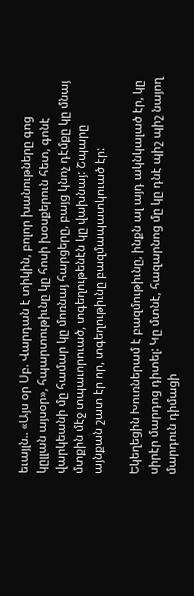եւայլն.. «Այս օր Սբ. Վարդան է տիկին, բոլոր խանութները գոց կըլլան այսօր», հպարտութիւնը կը հոսի խօսքերուն հետ, գոնէ վարկեանի մը համար կը մոռնայ հարցերը, բայց կնոչ դէմքը կը մնայ մտքին մէջ տպաւորուած, տգեղութենէն կը վախնայ: Շպարը այնքան շատ էր որ, տգեղութիւնը բազմապատկուած էր:

Եկեղեցին Խուռներամ է բազմութիւնը, ինքն ալ այդ ակնկալած էր, կը սիրէր մարդոց դիտել: Կը մտնէ, հազարնոց մը կը դնէ պիշ պիշ նայող մարդուն դիմացի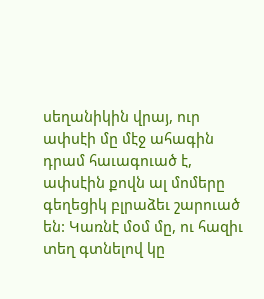սեղանիկին վրայ, ուր ափսէի մը մէջ ահագին դրամ հաւագուած է, ափսէին քովն ալ մոմերը գեղեցիկ բլրաձեւ շարուած են: Կառնէ մօմ մը, ու հազիւ տեղ գտնելով կը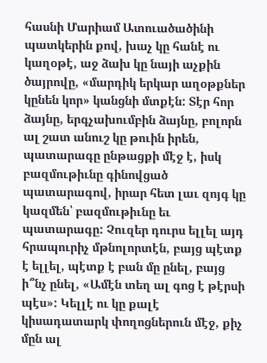հասնի Մարիամ Ատուածածինի պատկերին քով, խաչ կը հանէ ու կաղօթէ, աջ ձախ կը նայի աչքին ծայրովը, «մարդիկ երկար աղօթքներ կընեն կոր» կանցնի մտքէն: Տէր հոր ձայնը, երգչախումբին ձայնը, բոլորն ալ շատ անուշ կը թուին իրեն, պատարագը ընթացքի մէջ է, իսկ բազմութիւնը գինովցած պատարագով, իրար հետ լաւ զոյգ կը կազմեն՝ բազմութիւնը եւ պատարագը: Չուզեր դուրս ելլել այդ հրապուրիչ մթնոլորտէն, բայց պէտք է ելլել, պէտք է բան մը ընել, բայց ի՞նչ ընել, «Ամէն տեղ ալ գոց է թէրսի պէս»: Կելլէ ու կը քալէ կիսադատարկ փողոցներուն մէջ, քիչ մըն ալ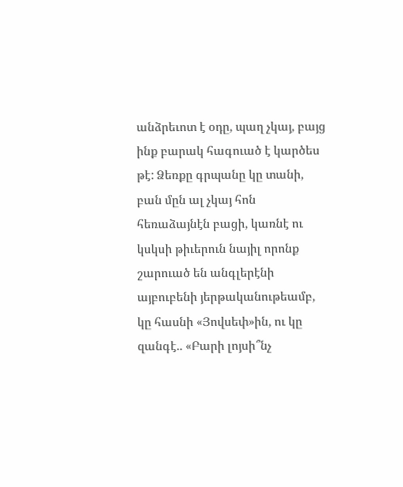անձրեւոտ է օդը, պաղ չկայ, բայց ինք բարակ հագուած է կարծես թէ: Ձեռքը գրպանը կը տանի, բան մըն ալ չկայ հոն հեռաձայնէն բացի, կառնէ ու կսկսի թիւերուն նայիլ որոնք շարուած են անգլերէնի այբուբենի յերթականութեամբ, կը հասնի «Յովսեփ»ին, ու կը զանգէ.. «Բարի լոյսի՞նչ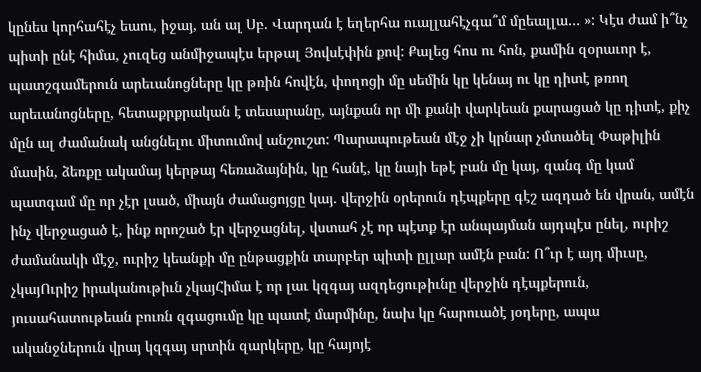կընես կորհահէչ եաու, իջայ, ան ալ Սբ. Վարդան է եղերհա ուալլահէչգա՞մ մըեալլա… »: Կէս ժամ ի՞նչ պիտի ընէ հիմա, չուզեց անմիջապէս երթալ Յովսէփին քով: Քալեց հոս ու հոն, քամին զօրաւոր է, պատշգամերուն արեւանոցները կը թռին հովէն, փողոցի մը սեմին կը կենայ ու կը դիտէ թռող արեւանոցները, հետաքրքրական է տեսարանը, այնքան որ մի քանի վարկեան քարացած կը դիտէ, քիչ մըն ալ ժամանակ անցնելու միտումով անշուշտ: Պարապութեան մէջ չի կրնար չմտածել Փաթիլին մասին, ձեռքը ակամայ կերթայ հեռաձայնին, կը հանէ, կը նայի եթէ բան մը կայ, զանգ մը կամ պատգամ մը որ չէր լսած, միայն ժամացոյցը կայ. վերջին օրերուն դէպքերը գէշ ազդած են վրան, ամէն ինչ վերջացած է, ինք որոշած էր վերջացնել, վստահ չէ որ պէտք էր անպայման այդպէս ընել, ուրիշ ժամանակի մէջ, ուրիշ կեանքի մը ընթացքին տարբեր պիտի ըլլար ամէն բան: Ո՞ւր է այդ միւսը, չկայՈւրիշ իրականութիւն չկայՀիմա է որ լաւ կզգայ ազդեցութիւնը վերջին դէպքերուն, յուսահատութեան բուռն զգացումը կը պատէ մարմինը, նախ կը հարուածէ յօդերը, ապա ականջներուն վրայ կզգայ սրտին զարկերը, կը հայոյէ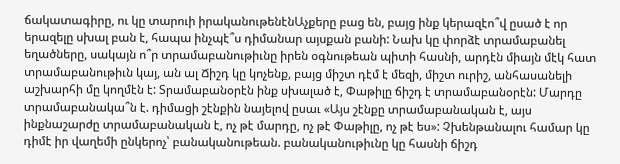ճակատագիրը, ու կը տարուի իրականութենէնԱչքերը բաց են, բայց ինք կերազէո՞վ ըսած է որ երազելը սխալ բան է, հապա ինչպէ՞ս դիմանար այսքան բանի: Նախ կը փորձէ տրամաբանել եղածները, սակայն ո՞ր տրամաբանութիւնը իրեն օգնութեան պիտի հասնի, արդէն միայն մէկ հատ տրամաբանութիւն կայ, ան ալ Ճիշդ կը կոչենք, բայց միշտ դէմ է մեզի, միշտ ուրիշ, անհասանելի աշխարհի մը կողմէն է: Տրամաբանօրէն ինք սխալած է, Փաթիլը ճիշդ է տրամաբանօրէն: Մարդը տրամաբանակա՞ն է. դիմացի շէնքին նայելով ըսաւ «Այս շէնքը տրամաբանական է, այս ինքնաշարժը տրամաբանական է, ոչ թէ մարդը, ոչ թէ Փաթիլը, ոչ թէ ես»: Չխենթանալու համար կը դիմէ իր վաղեմի ընկերոչ՝ բանականութեան. բանականութիւնը կը հասնի ճիշդ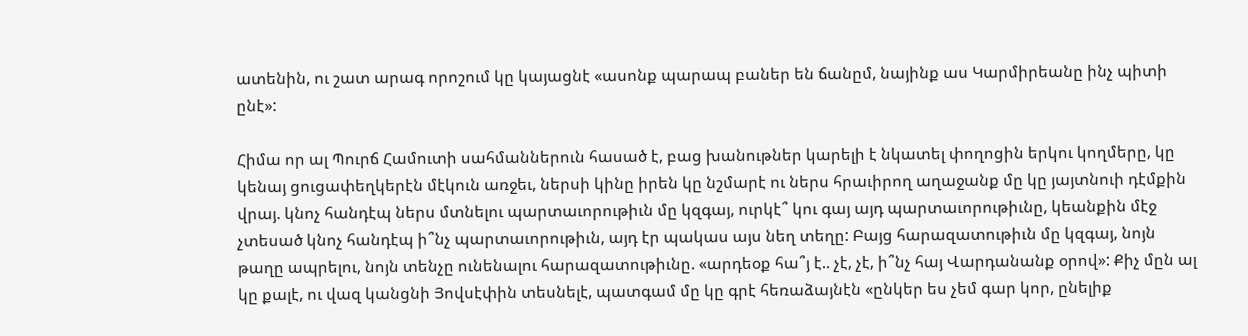ատենին, ու շատ արագ որոշում կը կայացնէ «ասոնք պարապ բաներ են ճանըմ, նայինք աս Կարմիրեանը ինչ պիտի ընէ»:

Հիմա որ ալ Պուրճ Համուտի սահմաններուն հասած է, բաց խանութներ կարելի է նկատել փողոցին երկու կողմերը, կը կենայ ցուցափեղկերէն մէկուն առջեւ, ներսի կինը իրեն կը նշմարէ ու ներս հրաւիրող աղաջանք մը կը յայտնուի դէմքին վրայ. կնոչ հանդէպ ներս մտնելու պարտաւորութիւն մը կզգայ, ուրկէ՞ կու գայ այդ պարտաւորութիւնը, կեանքին մէջ չտեսած կնոչ հանդէպ ի՞նչ պարտաւորութիւն, այդ էր պակաս այս նեղ տեղը: Բայց հարազատութիւն մը կզգայ, նոյն թաղը ապրելու, նոյն տենչը ունենալու հարազատութիւնը. «արդեօք հա՞յ է.. չէ, չէ, ի՞նչ հայ Վարդանանք օրով»: Քիչ մըն ալ կը քալէ, ու վազ կանցնի Յովսէփին տեսնելէ, պատգամ մը կը գրէ հեռաձայնէն «ընկեր ես չեմ գար կոր, ընելիք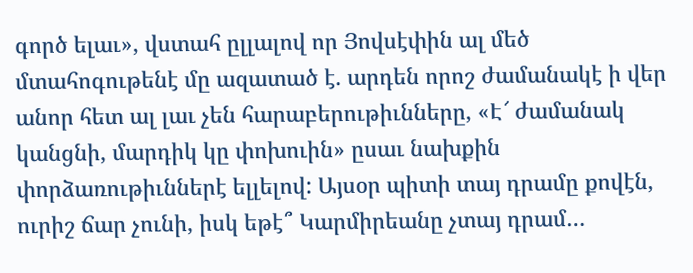գործ ելաւ», վստահ ըլլալով որ Յովսէփին ալ մեծ մտահոգութենէ մը ազատած է. արդեն որոշ ժամանակէ ի վեր անոր հետ ալ լաւ չեն հարաբերութիւնները, «Է՜ ժամանակ կանցնի, մարդիկ կը փոխուին» ըսաւ նախքին փորձառութիւններէ ելլելով: Այսօր պիտի տայ դրամը քովէն, ուրիշ ճար չունի, իսկ եթէ՞ Կարմիրեանը չտայ դրամ…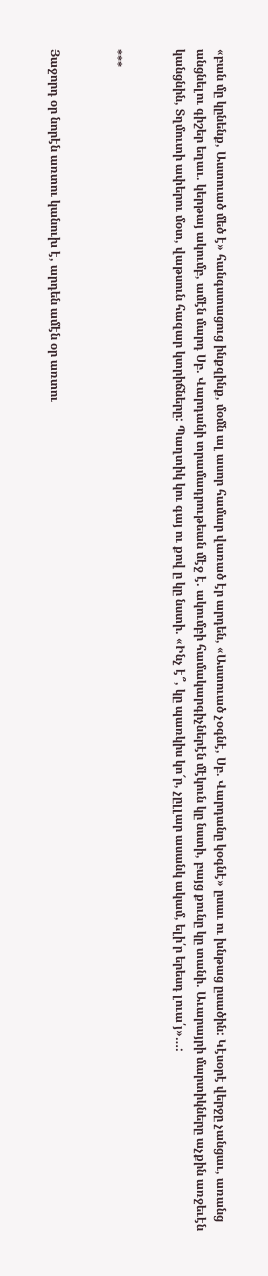«բան մը կընենք, Աստուած մեծ է» հանգստացուց ինքզինք, մօմն ալ ասոր համար վառած էր արդեն, «Աստուած չօգնէ, Սբ. Վարդանը կօգնէ» ըսաւ ու խնթաց ըսածին: Կէսօրէ վերջը չանցաւ, առանց անցնելու գիշեր եղաւ. կերթայ ակումբ, ամէն մարդ Սբ. Վարդանի տրամադրութեան մէջ է. ակումբի համակարգիչներէն մէկուն կը նստի, բայց քունը կը տանի. Աւարայրի մարտիկները աչքին առջեւէն կանցնին, Տղմուտի ափերու մօտ, վաթսուն հազար կտրիճները: Պաղտիկ կու գայ ու քով ը կը նստի. «Ինչ է՞, կը պառկիս կո՜ր, չըլլար ասանկ ակամ, ելի՛ր երեսդ լուա՛յ»…:


***


Յաջորդ օր նորէն առտու կանուխ է, արդեն ամէն օր առտու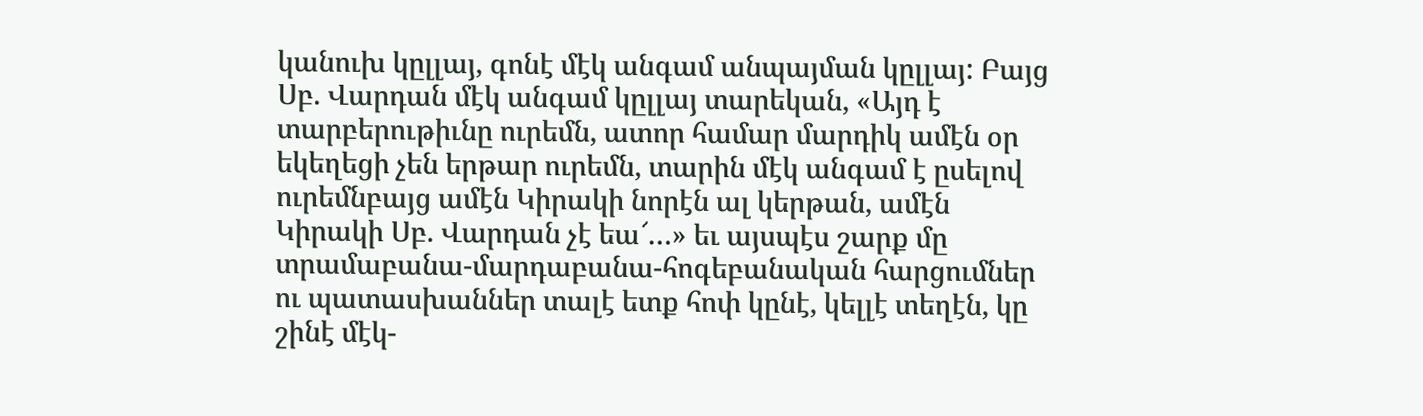կանուխ կըլլայ, գոնէ մէկ անգամ անպայման կըլլայ: Բայց Սբ. Վարդան մէկ անգամ կըլլայ տարեկան, «Այդ է տարբերութիւնը ուրեմն, ատոր համար մարդիկ ամէն օր եկեղեցի չեն երթար ուրեմն, տարին մէկ անգամ է ըսելով ուրեմնբայց ամէն Կիրակի նորէն ալ կերթան, ամէն Կիրակի Սբ. Վարդան չէ եա՜…» եւ այսպէս շարք մը տրամաբանա-մարդաբանա-հոգեբանական հարցումներ ու պատասխաններ տալէ ետք հոփ կընէ, կելլէ տեղէն, կը շինէ մէկ-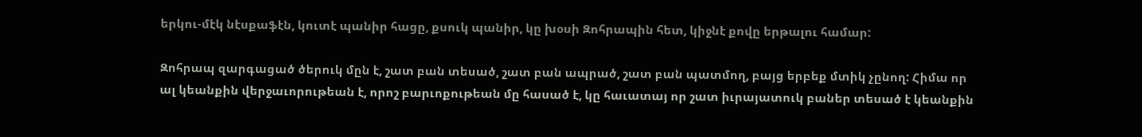երկու-մէկ նէսքաֆէն, կուտէ պանիր հացը, քսուկ պանիր, կը խօսի Զոհրապին հետ, կիջնէ քովը երթալու համար:

Զոհրապ զարգացած ծերուկ մըն է, շատ բան տեսած, շատ բան ապրած, շատ բան պատմող, բայց երբեք մտիկ չընող: Հիմա որ ալ կեանքին վերջաւորութեան է, որոշ բարւոքութեան մը հասած է, կը հաւատայ որ շատ իւրայատուկ բաներ տեսած է կեանքին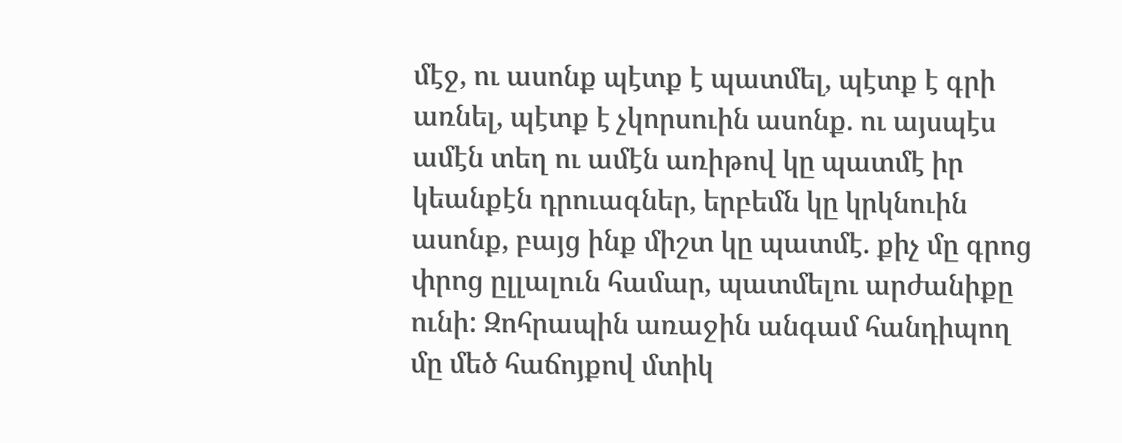մէջ, ու ասոնք պէտք է պատմել, պէտք է գրի առնել, պէտք է չկորսուին ասոնք. ու այսպէս ամէն տեղ ու ամէն առիթով կը պատմէ իր կեանքէն դրուագներ, երբեմն կը կրկնուին ասոնք, բայց ինք միշտ կը պատմէ. քիչ մը գրոց փրոց ըլլալուն համար, պատմելու արժանիքը ունի: Զոհրապին առաջին անգամ հանդիպող մը մեծ հաճոյքով մտիկ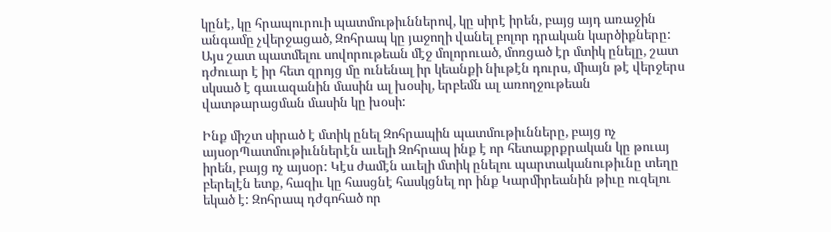կընէ, կը հրապուրուի պատմութիւններով, կը սիրէ իրեն, բայց այդ առաջին անգամը չվերջացած, Զոհրապ կը յաջողի վանել բոլոր դրական կարծիքները: Այս շատ պատմելու սովորութեան մէջ մոլորուած, մոռցած էր մտիկ ընելը, շատ դժուար է իր հետ զրոյց մը ունենալ իր կեանքի նիւթէն դուրս, միայն թէ վերջերս սկսած է գաւազանին մասին ալ խօսիլ, երբեմն ալ առողջութեան վատթարացման մասին կը խօսի:

Ինք միշտ սիրած է մտիկ ընել Զոհրապին պատմութիւնները, բայց ոչ այսօրՊատմութիւններէն աւելի Զոհրապ ինք է որ հետաքրքրական կը թուայ իրեն, բայց ոչ այսօր: Կէս ժամէն աւելի մտիկ ընելու պարտականութիւնը տեղը բերելէն ետք, հազիւ կը հասցնէ հասկցնել որ ինք Կարմիրեանին թիւը ուզելու եկած է: Զոհրապ դժգոհած որ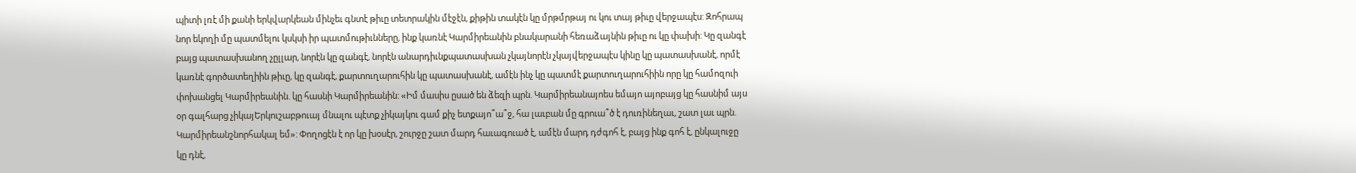պիտի լռէ մի քանի երկվարկեան մինչեւ գնտէ թիւը տետրակին մէջէն, քիթին տակէն կը մրթմրթայ ու կու տայ թիւը վերջապէս: Զոհրապ նոր եկողի մը պատմելու կսկսի իր պատմութիւնները, ինք կառնէ Կարմիրեանին բնակարանի հեռաձայնին թիւը ու կը փախի: Կը զանգէ բայց պատասխանող չըլլար, նորէն կը զանգէ, նորէն անարդիւնքպատասխան չկայնորէն չկայվերջապէս կինը կը պատասխանէ, որմէ կառնէ գործատեղիին թիւը, կը զանգէ, քարտուղարուհին կը պատասխանէ, ամէն ինչ կը պատմէ քարտուղարուհիին որը կը համոզուի փոխանցել Կարմիրեանին. կը հասնի Կարմիրեանին: «Իմ մասիս ըսած են ձեզի պրն. Կարմիրեանայոես եմայո այոբայց կը հասնիմ այս օր գալհարց չիկայԵրկուշաբթուայ մնալու պէտք չիկայկու գամ քիչ ետքայո՞ա՞ջ, հա լաւբան մը գրուա՞ծ է դուռինեղաւ, շատ լաւ պրն. Կարմիրեանշնորհակալ եմ»: Փողոցէն է որ կը խօսէր, շուրջը շատ մարդ հաւագուած է, ամէն մարդ դժգոհ է, բայց ինք գոհ է, ընկալուջը կը դնէ,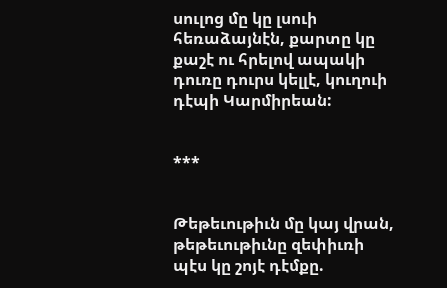սուլոց մը կը լսուի հեռաձայնէն, քարտը կը քաշէ ու հրելով ապակի դուռը դուրս կելլէ, կուղուի դէպի Կարմիրեան:


***


Թեթեւութիւն մը կայ վրան, թեթեւութիւնը զեփիւռի պէս կը շոյէ դէմքը.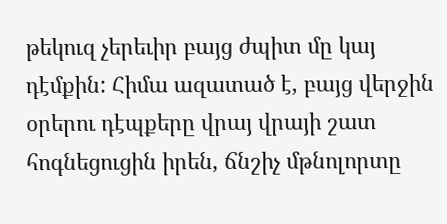թեկուզ չերեւիր բայց ժպիտ մը կայ դէմքին: Հիմա ազատած է, բայց վերջին օրերու դէպքերը վրայ վրայի շատ հոգնեցուցին իրեն, ճնշիչ մթնոլորտը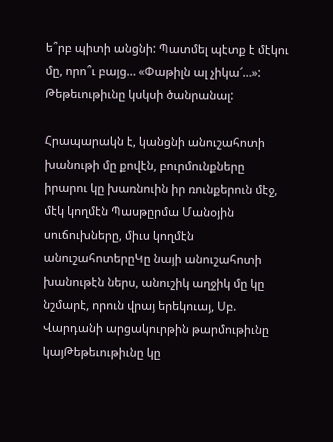ե՞րբ պիտի անցնի: Պատմել պէտք է մէկու մը, որո՞ւ բայց… «Փաթիլն ալ չիկա՜…»: Թեթեւութիւնը կսկսի ծանրանալ:

Հրապարակն է, կանցնի անուշահոտի խանութի մը քովէն, բուրմունքները իրարու կը խառնուին իր ռունքերուն մէջ, մէկ կողմէն Պասթըրմա Մանօյին սուճուխները, միւս կողմէն անուշահոտերըԿը նայի անուշահոտի խանութէն ներս, անուշիկ աղջիկ մը կը նշմարէ, որուն վրայ երեկուայ, Սբ. Վարդանի արցակուրթին թարմութիւնը կայԹեթեւութիւնը կը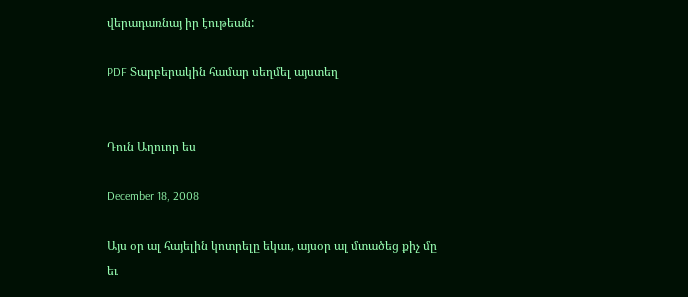վերադառնայ իր էութեան:

PDF Տարբերակին համար սեղմել այստեղ


Դուն Աղուոր ես

December 18, 2008

Այս օր ալ հայելին կոտրելը եկաւ, այսօր ալ մտածեց քիչ մը եւ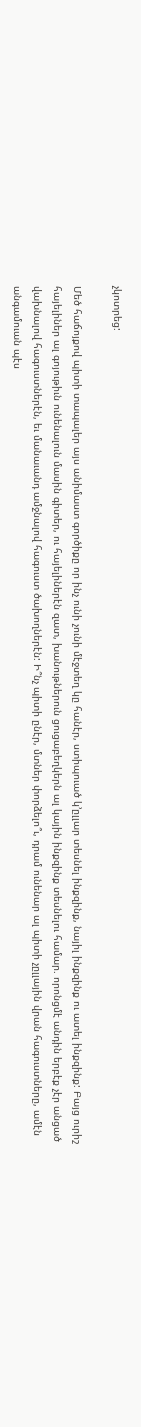չկոտրեց:

Մեծ հաճոյքով պիտի տապալեր այս անիմաստ գործիքը որ ինչ ունի չունի մէջտեղ կը հանէր, ստիպուած կ’ըլլար տեսնել ինքզինք, նայիլ ինքզինք ու ատել ինքզինք: Բայց ուրիշ հայելիներ ալ գոյութիւն ունենալուն մասին գիտեր, ու հայելիներէն զատ, խանութներուն ցուցաբեղկերն ալ կային ինքզինք տեսնելու համար. որոնցմէ անդին երբէք չէր անցած վախնալով հագուստներէն, եւ մանաւանդ ամջնալով հագուստ ծախողներէն: Ի՞նչ պիտի ընէր, մտներ փորձելո՞ւ, դրամ ունենար ալ պիտի չըլլային վրան հագուստները, ամէն անգամուան պէս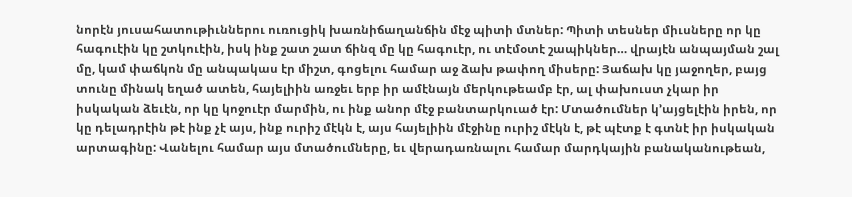նորէն յուսահատութիւններու ուռուցիկ խառնիճաղանճին մէջ պիտի մտներ: Պիտի տեսներ միւսները որ կը հագուէին կը շտկուէին, իսկ ինք շատ շատ ճինզ մը կը հագուէր, ու տէմօտէ շապիկներ… վրայէն անպայման շալ մը, կամ փաճկոն մը անպակաս էր միշտ, գոցելու համար աջ ձախ թափող միսերը: Յաճախ կը յաջողեր, բայց տունը մինակ եղած ատեն, հայելիին առջեւ երբ իր ամէնայն մերկութեամբ էր, ալ փախուստ չկար իր իսկական ձեւէն, որ կը կոջուէր մարմին, ու ինք անոր մէջ բանտարկուած էր: Մտածումներ կ’այցելէին իրեն, որ կը դելադրէին թէ ինք չէ այս, ինք ուրիշ մէկն է, այս հայելիին մէջինը ուրիշ մէկն է, թէ պէտք է գտնէ իր իսկական արտագինը: Վանելու համար այս մտածումները, եւ վերադառնալու համար մարդկային բանականութեան,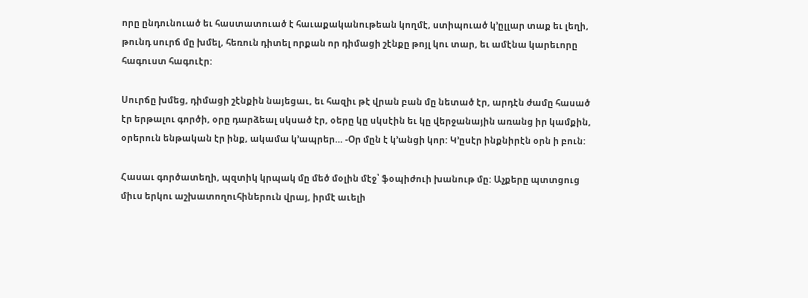որը ընդունուած եւ հաստատուած է հաւաքականութեան կողմէ, ստիպուած կ’ըլլար տաք եւ լեղի, թունդ սուրճ մը խմել, հեռուն դիտել որքան որ դիմացի շէնքը թոյլ կու տար, եւ ամէնա կարեւորը հագուստ հագուէր:

Սուրճը խմեց, դիմացի շէնքին նայեցաւ, եւ հազիւ թէ վրան բան մը նետած էր, արդէն ժամը հասած էր երթալու գործի, օրը դարձեալ սկսած էր, օերը կը սկսէին եւ կը վերջանային առանց իր կամքին, օրերուն ենթական էր ինք, ակամա կ’ապրեր… -Օր մըն է կ’անցի կոր: Կ’ըսէր ինքնիրէն օրն ի բուն:

Հասաւ գործատեղի, պզտիկ կրպակ մը մեծ մօլին մէջ՝ ֆօպիժուի խանութ մը: Աչքերը պտտցուց միւս երկու աշխատողուհիներուն վրայ, իրմէ աւելի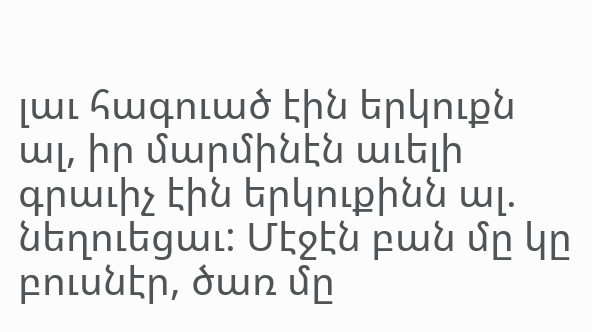լաւ հագուած էին երկուքն ալ, իր մարմինէն աւելի գրաւիչ էին երկուքինն ալ. նեղուեցաւ: Մէջէն բան մը կը բուսնէր, ծառ մը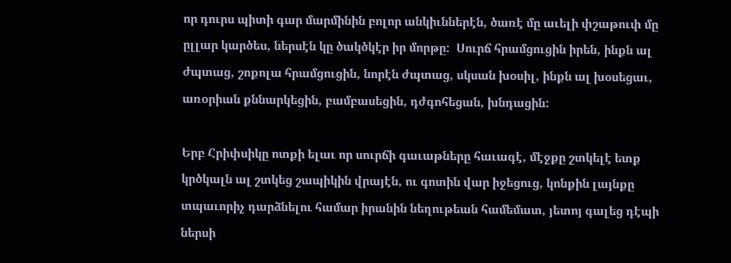որ դուրս պիտի գար մարմինին բոլոր անկիւններէն, ծառէ մը աւելի փշաթուփ մը ըլլար կարծես, ներսէն կը ծակծկէր իր մորթը:  Սուրճ հրամցուցին իրեն, ինքն ալ ժպտաց, շոքոլա հրամցուցին, նորէն ժպտաց, սկսան խօսիլ, ինքն ալ խօսեցաւ, առօրիան քննարկեցին, բամբասեցին, դժգոհեցան, խնդացին:

Երբ Հրիփսիկը ոտքի ելաւ որ սուրճի գաւաթները հաւագէ, մէջքը շտկելէ ետք կրծկալն ալ շտկեց շապիկին վրայէն, ու գոտին վար իջեցուց, կոնքին լայնքը տպաւորիչ դարձնելու համար իրանին նեղութեան համեմատ, յետոյ գալեց դէպի ներսի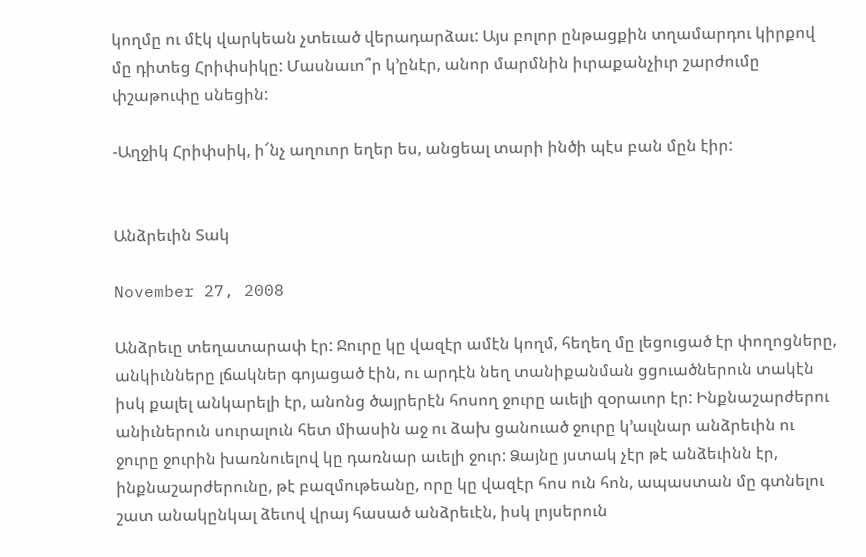կողմը ու մէկ վարկեան չտեւած վերադարձաւ: Այս բոլոր ընթացքին տղամարդու կիրքով մը դիտեց Հրիփսիկը: Մասնաւո՞ր կ’ընէր, անոր մարմնին իւրաքանչիւր շարժումը փշաթուփը սնեցին:

-Աղջիկ Հրիփսիկ, ի՜նչ աղուոր եղեր ես, անցեալ տարի ինծի պէս բան մըն էիր:


Անձրեւին Տակ

November 27, 2008

Անձրեւը տեղատարափ էր: Ջուրը կը վազէր ամէն կողմ, հեղեղ մը լեցուցած էր փողոցները, անկիւնները լճակներ գոյացած էին, ու արդէն նեղ տանիքանման ցցուածներուն տակէն իսկ քալել անկարելի էր, անոնց ծայրերէն հոսող ջուրը աւելի զօրաւոր էր: Ինքնաշարժերու անիւներուն սուրալուն հետ միասին աջ ու ձախ ցանուած ջուրը կ’աւլնար անձրեւին ու ջուրը ջուրին խառնուելով կը դառնար աւելի ջուր: Ձայնը յստակ չէր թէ անձեւինն էր, ինքնաշարժերունը, թէ բազմութեանը, որը կը վազէր հոս ուն հոն, ապաստան մը գտնելու շատ անակընկալ ձեւով վրայ հասած անձրեւէն, իսկ լոյսերուն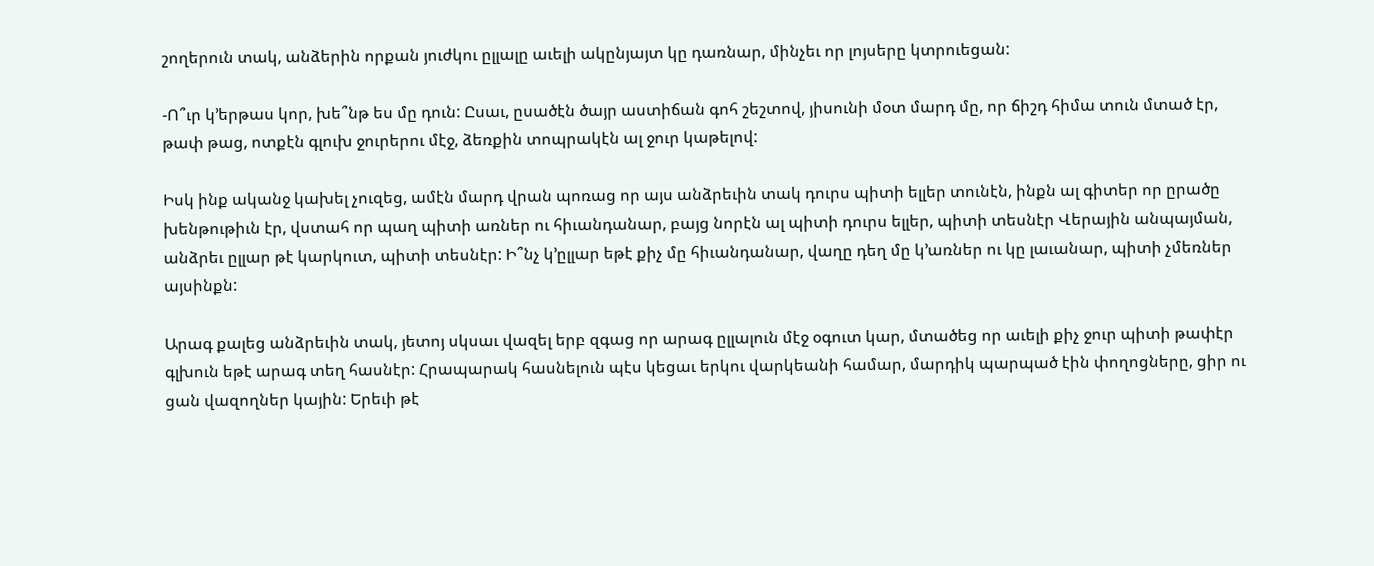շողերուն տակ, անձերին որքան յուժկու ըլլալը աւելի ակընյայտ կը դառնար, մինչեւ որ լոյսերը կտրուեցան:

-Ո՞ւր կ’երթաս կոր, խե՞նթ ես մը դուն: Ըսաւ, ըսածէն ծայր աստիճան գոհ շեշտով, յիսունի մօտ մարդ մը, որ ճիշդ հիմա տուն մտած էր, թափ թաց, ոտքէն գլուխ ջուրերու մէջ, ձեռքին տոպրակէն ալ ջուր կաթելով:

Իսկ ինք ականջ կախել չուզեց, ամէն մարդ վրան պոռաց որ այս անձրեւին տակ դուրս պիտի ելլեր տունէն, ինքն ալ գիտեր որ ըրածը խենթութիւն էր, վստահ որ պաղ պիտի առներ ու հիւանդանար, բայց նորէն ալ պիտի դուրս ելլեր, պիտի տեսնէր Վերային անպայման, անձրեւ ըլլար թէ կարկուտ, պիտի տեսնէր: Ի՞նչ կ’ըլլար եթէ քիչ մը հիւանդանար, վաղը դեղ մը կ’առներ ու կը լաւանար, պիտի չմեռներ այսինքն:

Արագ քալեց անձրեւին տակ, յետոյ սկսաւ վազել երբ զգաց որ արագ ըլլալուն մէջ օգուտ կար, մտածեց որ աւելի քիչ ջուր պիտի թափէր գլխուն եթէ արագ տեղ հասնէր: Հրապարակ հասնելուն պէս կեցաւ երկու վարկեանի համար, մարդիկ պարպած էին փողոցները, ցիր ու ցան վազողներ կային: Երեւի թէ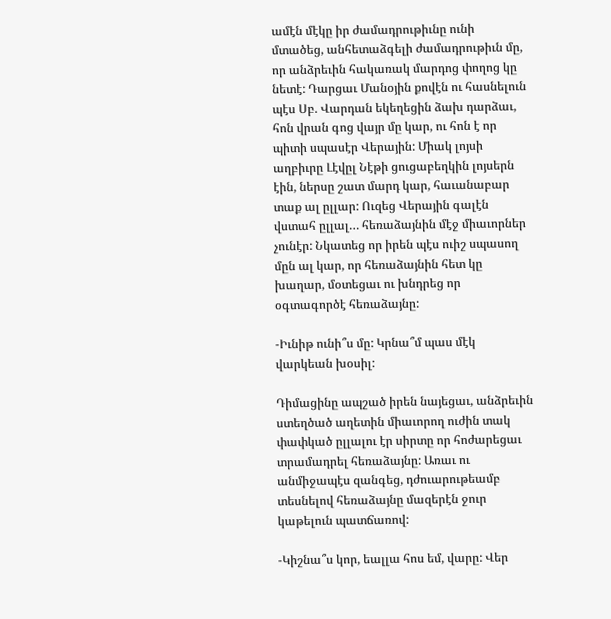ամէն մէկը իր ժամադրութիւնը ունի մտածեց, անհետաձգելի ժամադրութիւն մը, որ անձրեւին հակառակ մարդոց փողոց կը նետէ: Դարցաւ Մանօյին քովէն ու հասնելուն պէս Սբ. Վարդան եկեղեցին ձախ դարձաւ, հոն վրան գոց վայր մը կար, ու հոն է որ պիտի սպասէր Վերային: Միակ լոյսի աղբիւրը Լէվըլ Նէթի ցուցաբեղկին լոյսերն էին, ներսը շատ մարդ կար, հաւանաբար տաք ալ ըլլար: Ուզեց Վերային գալէն վստահ ըլլալ… հեռաձայնին մէջ միաւորներ չունէր: Նկատեց որ իրեն պէս ուիշ սպասող մըն ալ կար, որ հեռաձայնին հետ կը խաղար, մօտեցաւ ու խնդրեց որ օգտագործէ հեռաձայնը:

-Իւնիթ ունի՞ս մը: Կրնա՞մ պաս մէկ վարկեան խօսիլ:

Դիմացինը ապշած իրեն նայեցաւ, անձրեւին ստեղծած աղետին միաւորող ուժին տակ փափկած ըլլալու էր սիրտը որ հոժարեցաւ տրամադրել հեռաձայնը: Առաւ ու անմիջապէս զանգեց, դժուարութեամբ տեսնելով հեռաձայնը մազերէն ջուր կաթելուն պատճառով:

-Կիշնա՞ս կոր, եալլա հոս եմ, վարը: Վեր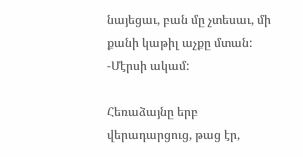նայեցաւ, բան մը չտեսաւ, մի  քանի կաթիլ աչքը մտան: -Մէրսի ակամ:

Հեռաձայնը երբ վերադարցուց, թաց էր,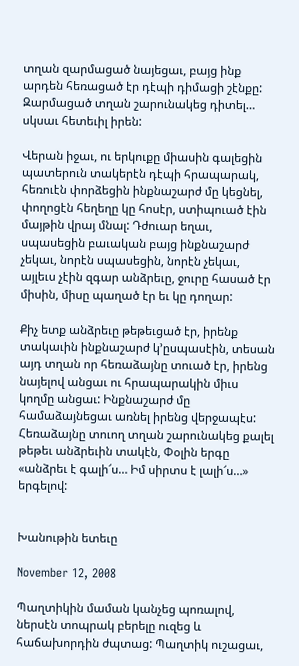տղան զարմացած նայեցաւ, բայց ինք արդեն հեռացած էր դէպի դիմացի շէնքը: Զարմացած տղան շարունակեց դիտել… սկսաւ հետեւիլ իրեն:

Վերան իջաւ, ու երկուքը միասին գալեցին պատերուն տակերէն դէպի հրապարակ, հեռուէն փորձեցին ինքնաշարժ մը կեցնել, փողոցէն հեղեղը կը հոսէր, ստիպուած էին մայթին վրայ մնալ: Դժուար եղաւ, սպասեցին բաւական բայց ինքնաշարժ չեկաւ, նորէն սպասեցին, նորէն չեկաւ, այլեւս չէին զգար անձրեւը, ջուրը հասած էր միսին, միսը պաղած էր եւ կը դողար:

Քիչ ետք անձրեւը թեթեւցած էր, իրենք տակաւին ինքնաշարժ կ’ըսպասէին, տեսան այդ տղան որ հեռաձայնը տուած էր, իրենց նայելով անցաւ ու հրապարակին միւս կողմը անցաւ: Ինքնաշարժ մը համաձայնեցաւ առնել իրենց վերջապէս: Հեռաձայնը տուող տղան շարունակեց քալել թեթեւ անձրեւին տակէն, Փօլին երգը «անձրեւ է գալի՜ս… Իմ սիրտս է լալի՜ս…» երգելով:


Խանութին ետեւը

November 12, 2008

Պաղտիկին մաման կանչեց պոռալով, ներսէն տոպրակ բերելը ուզեց և հաճախորդին ժպտաց: Պաղտիկ ուշացաւ,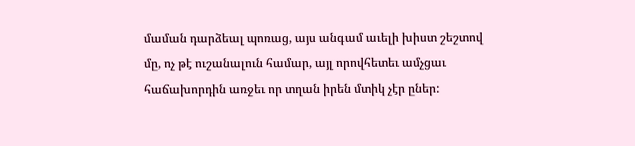մաման դարձեալ պոռաց, այս անգամ աւելի խիստ շեշտով մը, ոչ թէ ուշանալուն համար, այլ որովհետեւ ամչցաւ հաճախորդին առջեւ որ տղան իրեն մտիկ չէր ըներ: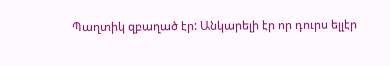Պաղտիկ զբաղած էր: Անկարելի էր որ դուրս ելլէր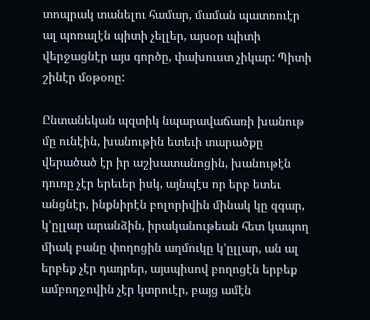տոպրակ տանելու համար, մաման պատռուէր ալ պոռալէն պիտի չելլեր, այսօր պիտի վերջացնէր այս գործը, փախուստ չիկար: Պիտի շինէր մօթօռը:

Ընտանեկան պզտիկ նպարավաճառի խանութ մը ունէին, խանութին ետեւի տարածքը վերածած էր իր աշխատանոցին, խանութէն դուռը չէր երեւեր իսկ, այնպէս որ երբ ետեւ անցնէր, ինքնիրէն բոլորիվին մինակ կը զգար, կ’ըլլար արանձին, իրականութեան հետ կապող միակ բանը փողոցին աղմուկը կ’ըլլար, ան ալ երբեք չէր դադրեր, այսպիսով բողոցէն երբեք ամբողջովին չէր կտրուէր, բայց ամէն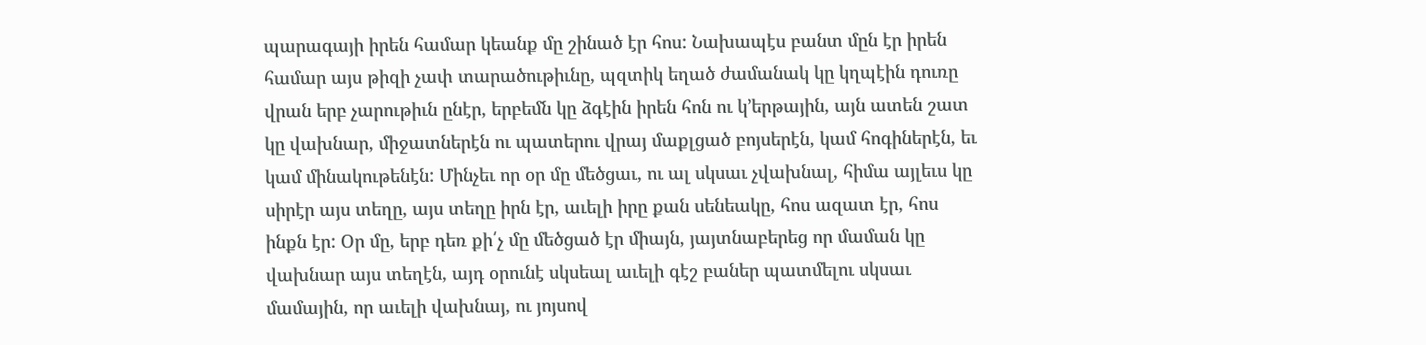պարագայի իրեն համար կեանք մը շինած էր հոս: Նախապէս բանտ մըն էր իրեն համար այս թիզի չափ տարածութիւնը, պզտիկ եղած ժամանակ կը կղպէին դուռը վրան երբ չարութիւն ընէր, երբեմն կը ձգէին իրեն հոն ու կ’երթային, այն ատեն շատ կը վախնար, միջատներէն ու պատերու վրայ մաքլցած բոյսերէն, կամ հոգիներէն, եւ կամ մինակութենէն: Մինչեւ որ օր մը մեծցաւ, ու ալ սկսաւ չվախնալ, հիմա այլեւս կը սիրէր այս տեղը, այս տեղը իրն էր, աւելի իրը քան սենեակը, հոս ազատ էր, հոս ինքն էր: Օր մը, երբ դեռ քի՛չ մը մեծցած էր միայն, յայտնաբերեց որ մաման կը վախնար այս տեղէն, այդ օրունէ սկսեալ աւելի գէշ բաներ պատմելու սկսաւ մամային, որ աւելի վախնայ, ու յոյսով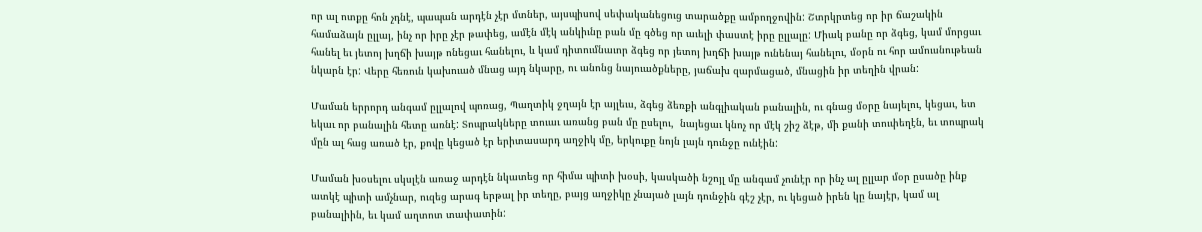որ ալ ոտքը հոն չդնէ, պապան արդէն չէր մտներ, այսպիսով սեփականեցուց տարածքը ամբողջովին: Շտրկրտեց որ իր ճաշակին համաձայն ըլլայ, ինչ որ իրը չէր թափեց, ամէն մէկ անկիւնը բան մը գծեց որ աւելի փաստէ իրը ըլլալը: Միակ բանը որ ձգեց, կամ մորցաւ հանել եւ յետոյ խղճի խայթ ոնեցաւ հանելու, և կամ դիտումնաւոր ձգեց որ յետոյ խղճի խայթ ունենայ հանելու, մօրն ու հոր ամուսնութեան նկարն էր: Վերը հեռուն կախուած մնաց այդ նկարը, ու անոնց նայուածքները, յաճախ զարմացած, մնացին իր տեղին վրան:

Մաման երրորդ անգամ ըլլալով պոռաց, Պաղտիկ ջղայն էր այլեւս, ձգեց ձեռքի անգլիական բանալին, ու գնաց մօրը նայելու, կեցաւ, ետ եկաւ որ բանալին հետը առնէ: Տոպրակները տուաւ առանց բան մը ըսելու,  նայեցաւ կնոչ որ մէկ շիշ ձէթ, մի քանի տուփեղէն, եւ տոպրակ մըն ալ հաց առած էր, քովը կեցած էր երիտասարդ աղջիկ մը, երկուքը նոյն լայն դունջը ունէին:

Մաման խօսելու սկսլէն առաջ արդէն նկատեց որ հիմա պիտի խօսի, կասկածի նշոյլ մը անգամ չունէր որ ինչ ալ ըլլար մօր ըսածը ինք ատկէ պիտի ամչնար, ուզեց արագ երթալ իր տեղը, բայց աղջիկը չնայած լայն դունջին գէշ չէր, ու կեցած իրեն կը նայէր, կամ ալ բանալիին, եւ կամ աղտոտ տափատին: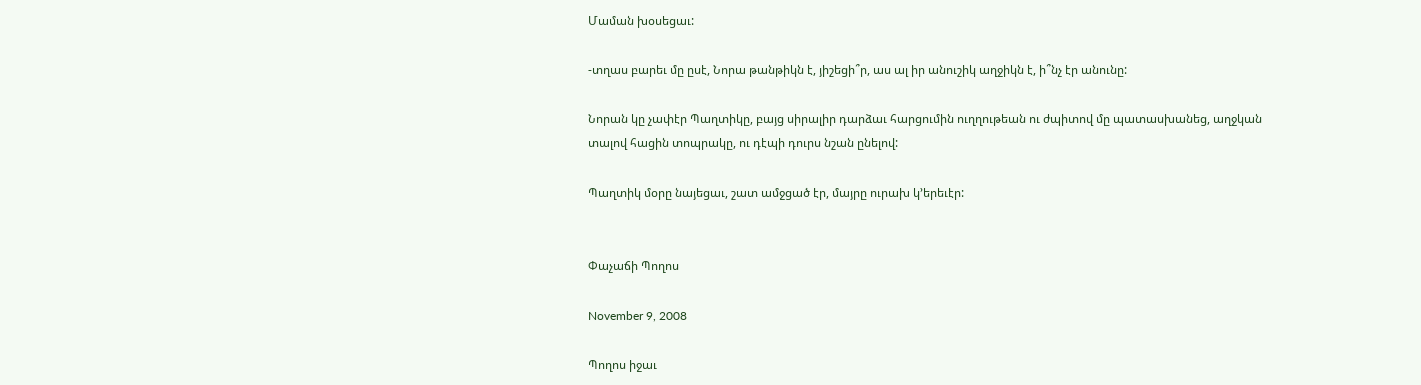Մաման խօսեցաւ:

-տղաս բարեւ մը ըսէ, Նորա թանթիկն է, յիշեցի՞ր, աս ալ իր անուշիկ աղջիկն է, ի՞նչ էր անունը:

Նորան կը չափէր Պաղտիկը, բայց սիրալիր դարձաւ հարցումին ուղղութեան ու ժպիտով մը պատասխանեց, աղջկան տալով հացին տոպրակը, ու դէպի դուրս նշան ընելով:

Պաղտիկ մօրը նայեցաւ, շատ ամջցած էր, մայրը ուրախ կ’երեւէր:


Փաչաճի Պողոս

November 9, 2008

Պողոս իջաւ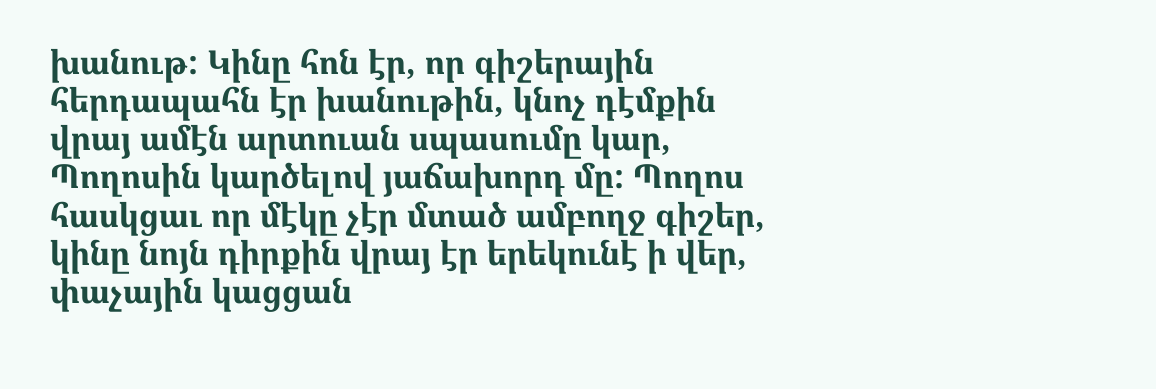խանութ: Կինը հոն էր, որ գիշերային հերդապահն էր խանութին, կնոչ դէմքին վրայ ամէն արտուան սպասումը կար, Պողոսին կարծելով յաճախորդ մը: Պողոս հասկցաւ որ մէկը չէր մտած ամբողջ գիշեր, կինը նոյն դիրքին վրայ էր երեկունէ ի վեր, փաչային կացցան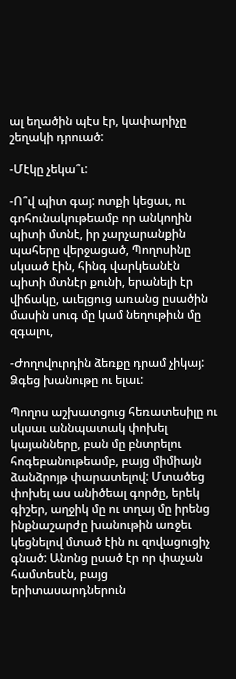ալ եղածին պէս էր, կափարիչը շեղակի դրուած:

-Մէկը չեկա՞ւ:

-Ո՞վ պիտ գայ: ոտքի կեցաւ, ու գոհունակութեամբ որ անկողին պիտի մտնէ, իր չարչարանքին պահերը վերջացած, Պողոսինը սկսած էին, հինգ վարկեանէն պիտի մտնէր քունի, երանելի էր վիճակը, աւելցուց առանց ըսածին մասին սուգ մը կամ նեղութիւն մը զգալու,

-Ժողովուրդին ձեռքը դրամ չիկայ: Ձգեց խանութը ու ելաւ:

Պողոս աշխատցուց հեռատեսիլը ու սկսաւ աննպատակ փոխել կայանները, բան մը բնտրելու հոգեբանութեամբ, բայց միմիայն ձանձրոյթ փարատելով: Մտածեց փոխել աս անիծեալ գործը, երեկ գիշեր, աղջիկ մը ու տղայ մը իրենց ինքնաշարժը խանութին առջեւ կեցնելով մտած էին ու զովացուցիչ գնած: Անոնց ըսած էր որ փաչան համտեսէն, բայց երիտասարդներուն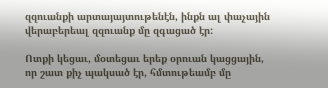զզուանքի արտայայտութենէն, ինքն ալ փաչային վերաբերեալ զզուանք մը զգացած էր:

Ոտքի կեցաւ, մօտեցաւ երեք օրուան կացցային, որ շատ քիչ պակսած էր, հմտութեամբ մը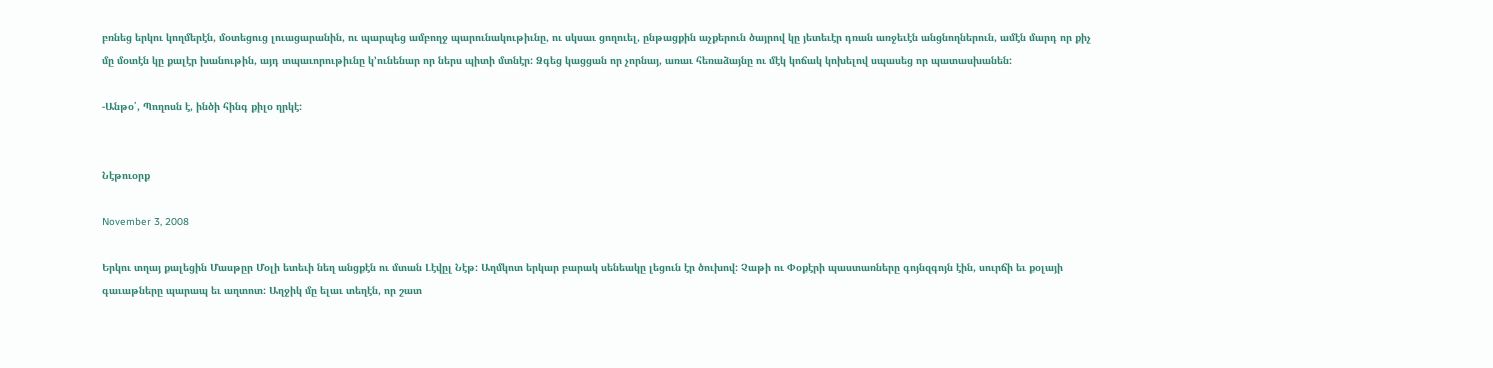բռնեց երկու կողմերէն, մօտեցուց լուացարանին, ու պարպեց ամբողջ պարունակութիւնը, ու սկսաւ ցողուել, ընթացքին աչքերուն ծայրով կը յետեւէր դռան առջեւէն անցնողներուն, ամէն մարդ որ քիչ մը մօտէն կը քալէր խանութին, այդ տպաւորութիւնը կ’ունենար որ ներս պիտի մտնէր: Ձգեց կացցան որ չորնայ, առաւ հեռաձայնը ու մէկ կոճակ կոխելով սպասեց որ պատասխանեն:

-Անթօ՛, Պողոսն է, ինծի հինգ քիլօ ղրկէ:


Նէթուօրք

November 3, 2008

Երկու տղայ քալեցին Մասթըր Մօլի ետեւի նեղ անցքէն ու մտան Լէվըլ Նէթ: Աղմկոտ երկար բարակ սենեակը լեցուն էր ծուխով: Չաթի ու Փօքէրի պաստառները գոյնզգոյն էին, սուրճի եւ քօլայի գաւաթները պարապ եւ աղտոտ: Աղջիկ մը ելաւ տեղէն, որ շատ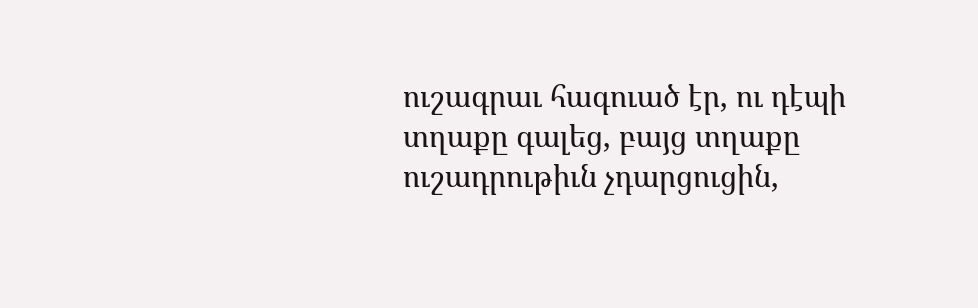ուշագրաւ հագուած էր, ու դէպի տղաքը գալեց, բայց տղաքը ուշադրութիւն չդարցուցին,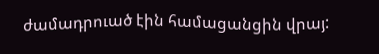ժամադրուած էին համացանցին վրայ: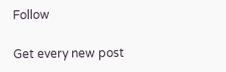Follow

Get every new post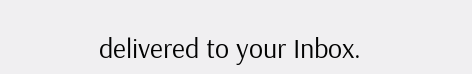delivered to your Inbox.